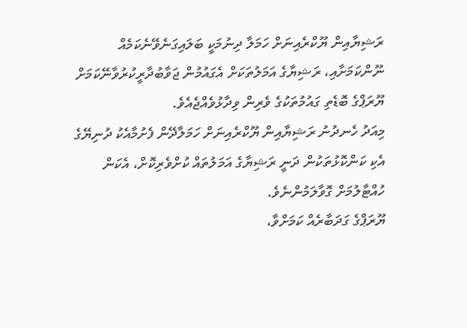ރަޝިޔާއިން ޔޫކްރެއިނަށް ހަމަލާ ދިނުމަކީ ބަލައިގަނެވޭނެކަމެއް ނޫންކަމަށާއި، ރަޝިޔާގެ އަމަލުތަކަށް އެގައުމުން ޖަވާބުދާރީކުރުވާނޭކަމަށް ޔޫރަޕްގެ ބޮޑެތި ގައުމުތަކުގެ ވެރިން ވިދާޅުވެއްޖެއެވެ.
މިއަދު ހެނދުނު ރަޝިޔާއިން ޔޫކްރެއިނަށް ހަމަލާދޭން ފެށުމާއެކު ދުނިޔޭގެ އެކި ކަންކޮޅުތަކުން ދަނީ ރަޝިޔާގެ އަމަލުތައް ކުށްވެރިކޮށް، އެކަން ހުއްޓާލުމަށް ގޮވާލަމުންނެވެ.
ޔޫރަޕްގެ ގަދަބާރެއް ކަމަށްވާ،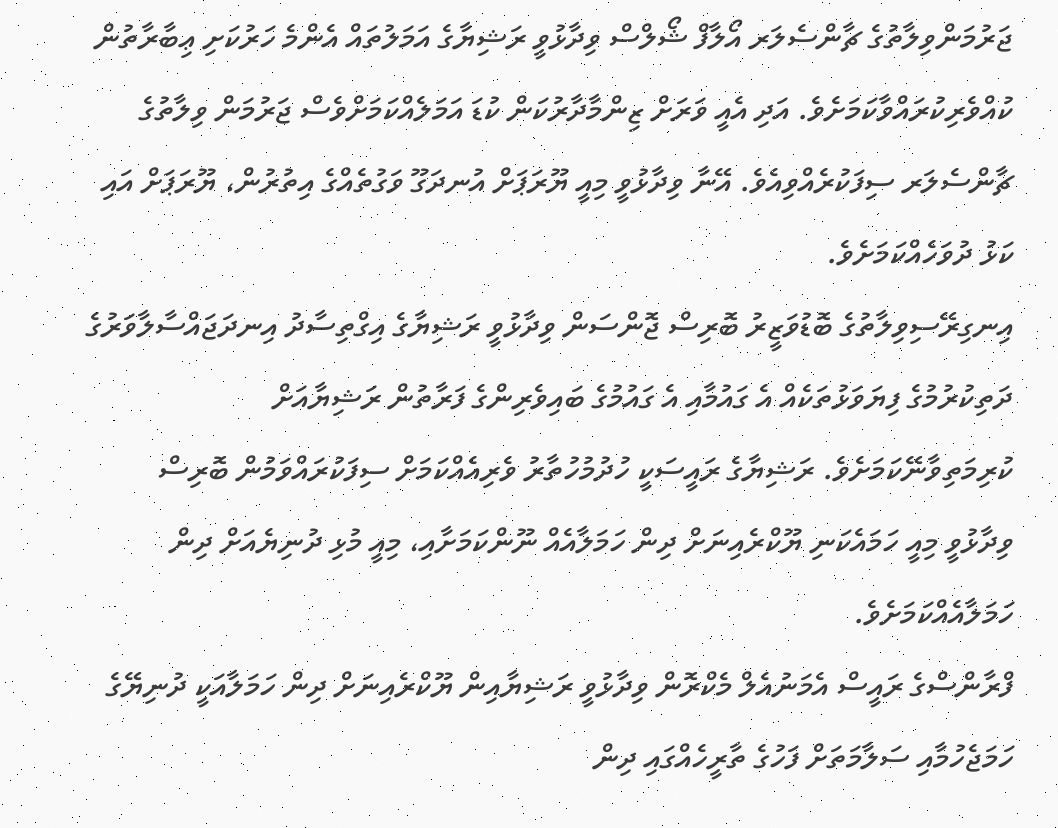ޖަރުމަންވިލާތުގެ ޗާންސެލަރ އޯލާފް ޝޯލްސް ވިދާޅުވީ ރަޝިޔާގެ އަމަލުތައް އެންމެ ހަރުކަށި ޢިބާރާތުން ކުއްވެރިކުރައްވާކަމަށެވެ. އަދި އެއީ ވަރަށް ޒިންމާދާރުކަން ކުޑަ އަމަލެއްކަމަށްވެސް ޖަރުމަން ވިލާތުގެ ޗާންސެލަރ ސިފަކުރެއްވިއެވެ. އޭނާ ވިދާޅުވީ މިއީ ޔޫރަޕަށް އުނދަގޫ ވަގުތެއްގެ އިތުރުން، ޔޫރަޕަށް އައި ކަޅު ދުވަހެއްކަމަށެވެ.
އިނގިރޭސިވިލާތުގެ ބޮޑުވަޒީރު ބޮރިސް ޖޮންސަން ވިދާޅުވީ ރަޝިޔާގެ އިގްތިސާދު އިނދަޖައްސާލާވަރުގެ ދަތިކުރުމުގެ ފިޔަވަޅުތަކެއް އެ ގައުމާއި އެ ގައުމުގެ ބައިވެރިންގެ ފަރާތުން ރަޝިޔާއަށް ކުރިމަތިވާނޭކަމަށެވެ. ރަޝިޔާގެ ރައީސަކީ ހުދުމުހުތާރު ވެރިއެއްކަމަށް ސިފަކުރައްވަމުން ބޮރިސް ވިދާޅުވީ މިއީ ހަމައެކަނި ޔޫކްރެއިނަށް ދިން ހަމަލާއެއް ނޫންކަމަށާއި، މިއީ މުޅި ދުނިޔެއަށް ދިން ހަމަލާއެއްކަމަށެވެ.
ފްރާންސްގެ ރައީސް އެމަނުއެލް މެކްރޮން ވިދާޅުވީ ރަޝިޔާއިން ޔޫކްރެއިނަށް ދިން ހަމަލާއަކީ ދުނިޔޭގެ ހަމަޖެހުމާއި ސަލާމަތަށް ފަހުގެ ތާރީހެއްގައި ދިން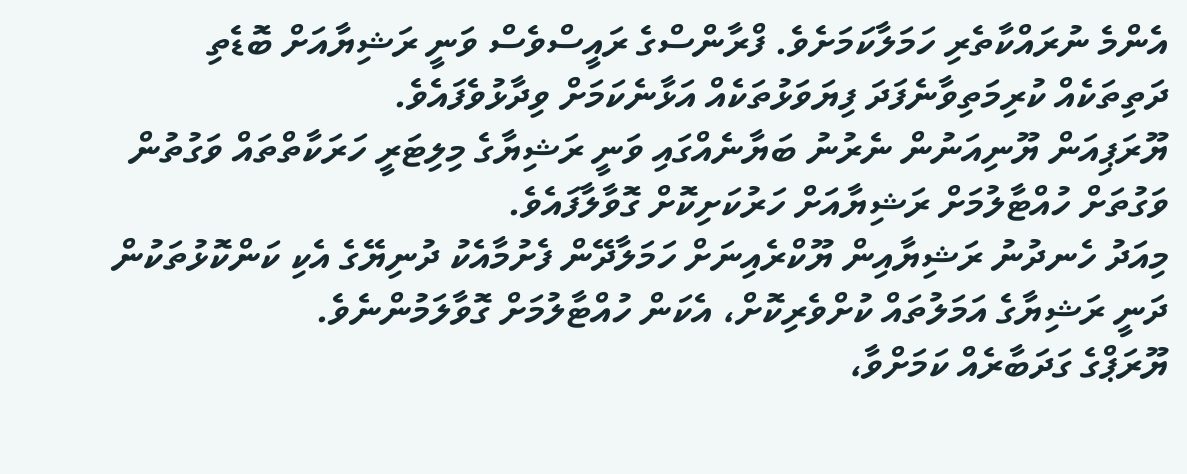އެންމެ ނުރައްކާތެރި ހަމަލާކަމަށެވެ. ފްރާންސްގެ ރައީސްވެސް ވަނީ ރަޝިޔާއަށް ބޮޑެތި ދަތިތަކެއް ކުރިމަތިވާނެފަދަ ފިޔަވަޅުތަކެއް އަޅާނެކަމަށް ވިދާޅުވެފައެވެ.
ޔޫރަޕިއަން ޔޫނިއަނުން ނެރުނު ބަޔާނެއްގައި ވަނީ ރަޝިޔާގެ މިލިޓަރީ ހަރަކާތްތައް ވަގުތުން ވަގުތަށް ހުއްޓާލުމަށް ރަޝިޔާއަށް ހަރުކަށިކޮށް ގޮވާލާފައެވެ.
މިއަދު ހެނދުނު ރަޝިޔާއިން ޔޫކްރެއިނަށް ހަމަލާދޭން ފެށުމާއެކު ދުނިޔޭގެ އެކި ކަންކޮޅުތަކުން ދަނީ ރަޝިޔާގެ އަމަލުތައް ކުށްވެރިކޮށް، އެކަން ހުއްޓާލުމަށް ގޮވާލަމުންނެވެ.
ޔޫރަޕްގެ ގަދަބާރެއް ކަމަށްވާ،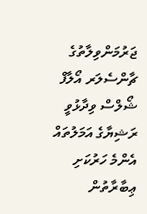ޖަރުމަންވިލާތުގެ ޗާންސެލަރ އޯލާފް ޝޯލްސް ވިދާޅުވީ ރަޝިޔާގެ އަމަލުތައް އެންމެ ހަރުކަށި ޢިބާރާތުން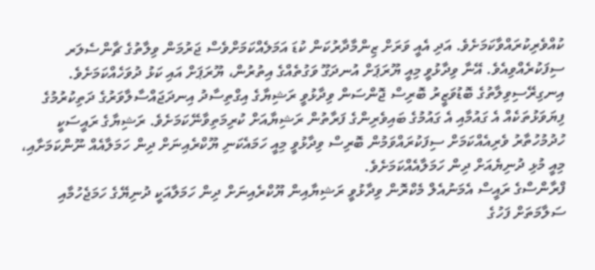ކުއްވެރިކުރައްވާކަމަށެވެ. އަދި އެއީ ވަރަށް ޒިންމާދާރުކަން ކުޑަ އަމަލެއްކަމަށްވެސް ޖަރުމަން ވިލާތުގެ ޗާންސެލަރ ސިފަކުރެއްވިއެވެ. އޭނާ ވިދާޅުވީ މިއީ ޔޫރަޕަށް އުނދަގޫ ވަގުތެއްގެ އިތުރުން، ޔޫރަޕަށް އައި ކަޅު ދުވަހެއްކަމަށެވެ.
އިނގިރޭސިވިލާތުގެ ބޮޑުވަޒީރު ބޮރިސް ޖޮންސަން ވިދާޅުވީ ރަޝިޔާގެ އިގްތިސާދު އިނދަޖައްސާލާވަރުގެ ދަތިކުރުމުގެ ފިޔަވަޅުތަކެއް އެ ގައުމާއި އެ ގައުމުގެ ބައިވެރިންގެ ފަރާތުން ރަޝިޔާއަށް ކުރިމަތިވާނޭކަމަށެވެ. ރަޝިޔާގެ ރައީސަކީ ހުދުމުހުތާރު ވެރިއެއްކަމަށް ސިފަކުރައްވަމުން ބޮރިސް ވިދާޅުވީ މިއީ ހަމައެކަނި ޔޫކްރެއިނަށް ދިން ހަމަލާއެއް ނޫންކަމަށާއި، މިއީ މުޅި ދުނިޔެއަށް ދިން ހަމަލާއެއްކަމަށެވެ.
ފްރާންސްގެ ރައީސް އެމަނުއެލް މެކްރޮން ވިދާޅުވީ ރަޝިޔާއިން ޔޫކްރެއިނަށް ދިން ހަމަލާއަކީ ދުނިޔޭގެ ހަމަޖެހުމާއި ސަލާމަތަށް ފަހުގެ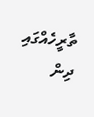ތާރީހެއްގައި ދިން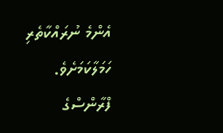އެންމެ ނުރައްކާތެރި ހަމަލާކަމަށެވެ. ފްރާންސްގެ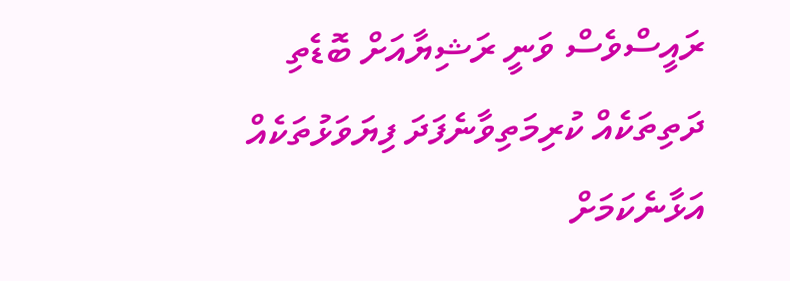ރައީސްވެސް ވަނީ ރަޝިޔާއަށް ބޮޑެތި ދަތިތަކެއް ކުރިމަތިވާނެފަދަ ފިޔަވަޅުތަކެއް އަޅާނެކަމަށް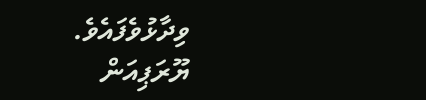ވިދާޅުވެފައެވެ.
ޔޫރަޕިއަން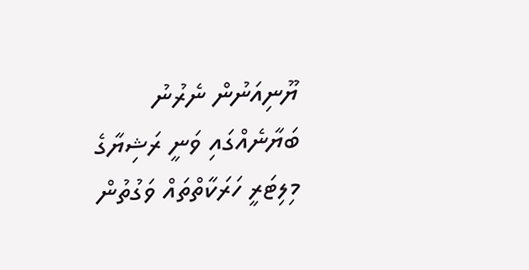ޔޫނިއަނުން ނެރުނު ބަޔާނެއްގައި ވަނީ ރަޝިޔާގެ މިލިޓަރީ ހަރަކާތްތައް ވަގުތުން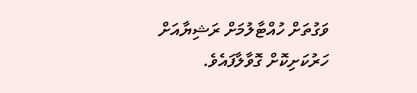ވަގުތަށް ހުއްޓާލުމަށް ރަޝިޔާއަށް ހަރުކަށިކޮށް ގޮވާލާފައެވެ.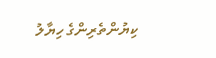ކިޔުންތެރިންގެ ހިޔާލު